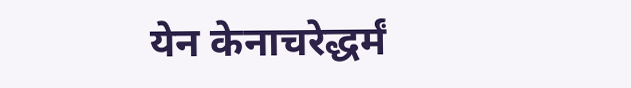येन केनाचरेद्धर्मं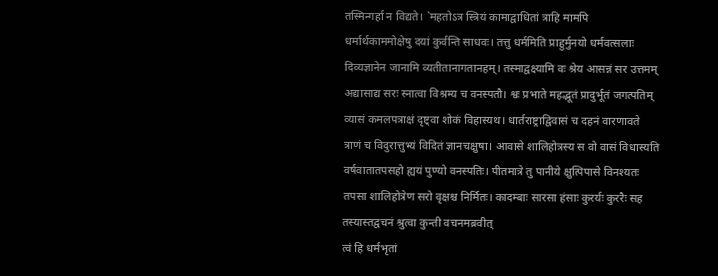तस्मिन्गर्हा न विद्यते। `महतोऽत्र स्त्रियं कामाद्वाधितां त्राहि मामपि
धर्मार्थकाममोक्षेषु दयां कुर्वन्ति साधवः। तत्तु धर्ममिति प्राहुर्मुनयो धर्मवत्सलाः
दिव्यज्ञानेन जानामि व्यतीतानागतानहम्। तस्माद्वक्ष्यामि वः श्रेय आसन्नं सर उत्तमम्
अद्यासाद्य सरः स्नात्वा विश्रम्य च वनस्पतौ। श्वः प्रभाते महद्भूतं प्रादुर्भूतं जगत्पतिम्
व्यासं कमलपत्राक्षं दृष्ट्वा शोकं विहास्यथ। धार्तराष्ट्राद्विवासं च दहनं वारणावते
त्राणं च विदुरात्तुभ्यं विदितं ज्ञानचक्षुषा। आवासे शालिहोत्रस्य स वो वासं विधास्यति
वर्षवातातपसहो ह्ययं पुण्यो वनस्पतिः। पीतमात्रे तु पानीये क्षुत्पिपासे विनश्यतः
तपसा शालिहोत्रेण सरो वृक्षश्च निर्मितः। कादम्बाः सारसा हंसाः कुरर्यः कुररैः सह
तस्यास्तद्वचनं श्रुत्वा कुन्ती वचनमब्रवीत्
त्वं हि धर्मभृतां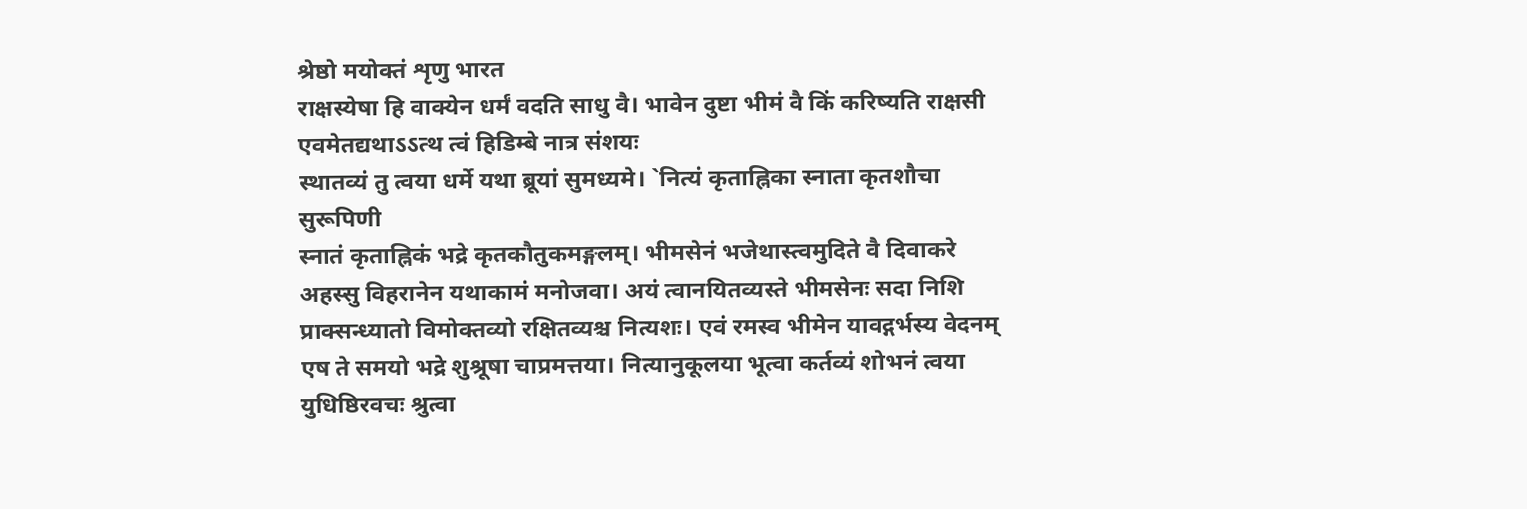श्रेष्ठो मयोक्तं शृणु भारत
राक्षस्येषा हि वाक्येन धर्मं वदति साधु वै। भावेन दुष्टा भीमं वै किं करिष्यति राक्षसी
एवमेतद्यथाऽऽत्थ त्वं हिडिम्बे नात्र संशयः
स्थातव्यं तु त्वया धर्मे यथा ब्रूयां सुमध्यमे। `नित्यं कृताह्निका स्नाता कृतशौचा सुरूपिणी
स्नातं कृताह्निकं भद्रे कृतकौतुकमङ्गलम्। भीमसेनं भजेथास्त्वमुदिते वै दिवाकरे
अहस्सु विहरानेन यथाकामं मनोजवा। अयं त्वानयितव्यस्ते भीमसेनः सदा निशि
प्राक्सन्ध्यातो विमोक्तव्यो रक्षितव्यश्च नित्यशः। एवं रमस्व भीमेन यावद्गर्भस्य वेदनम्
एष ते समयो भद्रे शुश्रूषा चाप्रमत्तया। नित्यानुकूलया भूत्वा कर्तव्यं शोभनं त्वया
युधिष्ठिरवचः श्रुत्वा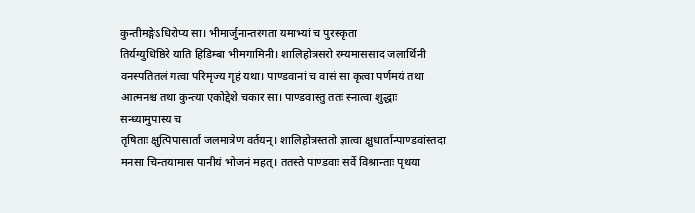कुन्तीमङ्गेऽधिरोप्य सा। भीमार्जुनान्तरगता यमाभ्यां च पुरस्कृता
तिर्यग्युधिष्ठिरे याति हिडिम्बा भीमगामिनी। शालिहोत्रसरो रम्यमाससाद जलार्थिनी
वनस्पतितलं गत्वा परिमृज्य गृहं यथा। पाण्डवानां च वासं सा कृत्वा पर्णमयं तथा
आत्मनश्च तथा कुन्त्या एकोद्देशे चकार सा। पाण्डवास्तु ततः स्नात्वा शुद्धाः सन्ध्यामुपास्य च
तृषिताः क्षुत्पिपासार्ता जलमात्रेण वर्तयन्। शालिहोत्रस्ततो ज्ञात्वा क्षुधार्तान्पाण्डवांस्तदा
मनसा चिन्तयामास पानीयं भोजनं महत्। ततस्ते पाण्डवाः सर्वे विश्रान्ताः पृथया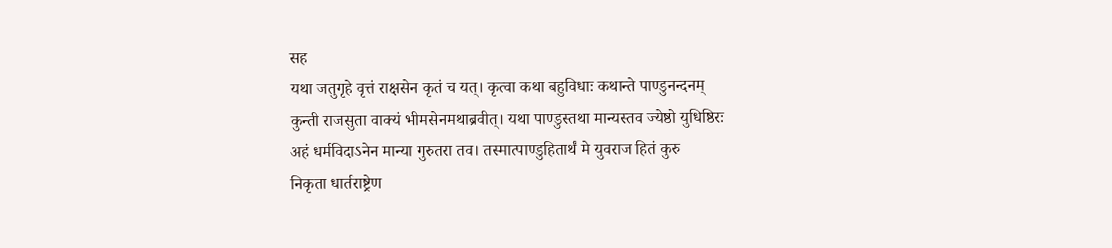सह
यथा जतुगृहे वृत्तं राक्षसेन कृतं च यत्। कृत्वा कथा बहुविधाः कथान्ते पाण्डुनन्दनम्
कुन्ती राजसुता वाक्यं भीमसेनमथाब्रवीत्। यथा पाण्डुस्तथा मान्यस्तव ज्येष्ठो युधिष्ठिरः
अहं धर्मविदाऽनेन मान्या गुरुतरा तव। तस्मात्पाण्डुहितार्थं मे युवराज हितं कुरु
निकृता धार्तराष्ट्रेण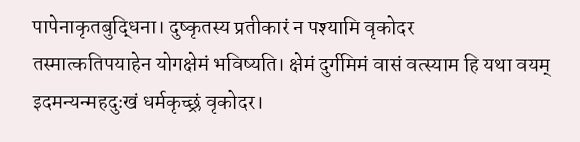पापेनाकृतबुद्धिना। दुष्कृतस्य प्रतीकारं न पश्यामि वृकोदर
तस्मात्कतिपयाहेन योगक्षेमं भविष्यति। क्षेमं दुर्गमिमं वासं वत्स्याम हि यथा वयम्
इदमन्यन्महदुःखं धर्मकृच्छ्रं वृकोदर।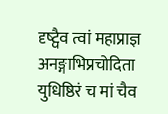दृष्ट्वैव त्वां महाप्राज्ञ अनङ्गाभिप्रचोदिता
युधिष्ठिरं च मां चैव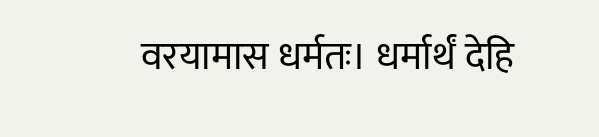वरयामास धर्मतः। धर्मार्थं देहि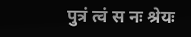पुत्रं त्वं स नः श्रेयः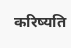करिष्यति